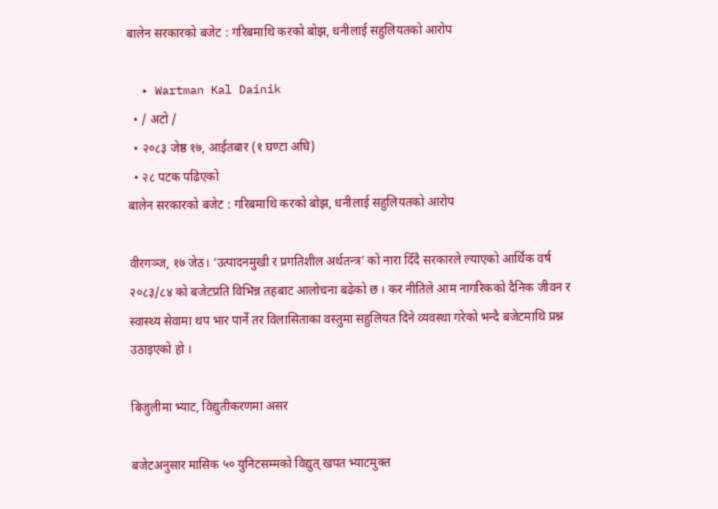बालेन सरकारको बजेट : गरिबमाथि करको बोझ, धनीलाई सहुलियतको आरोप

  • Wartman Kal Dainik
  • / अटो /
  • २०८३ जेष्ठ १७, आईतबार (१ घण्टा अघि)
  • २८ पटक पढिएको
बालेन सरकारको बजेट : गरिबमाथि करको बोझ, धनीलाई सहुलियतको आरोप

वीरगञ्ज, १७ जेठ। ‘उत्पादनमुखी र प्रगतिशील अर्थतन्त्र’ को नारा दिँदै सरकारले ल्याएको आर्थिक वर्ष २०८३/८४ को बजेटप्रति विभिन्न तहबाट आलोचना बढेको छ । कर नीतिले आम नागरिकको दैनिक जीवन र स्वास्थ्य सेवामा थप भार पार्ने तर विलासिताका वस्तुमा सहुलियत दिने व्यवस्था गरेको भन्दै बजेटमाथि प्रश्न उठाइएको हो ।

बिजुलीमा भ्याट, विद्युतीकरणमा असर

बजेटअनुसार मासिक ५० युनिटसम्मको विद्युत् खपत भ्याटमुक्त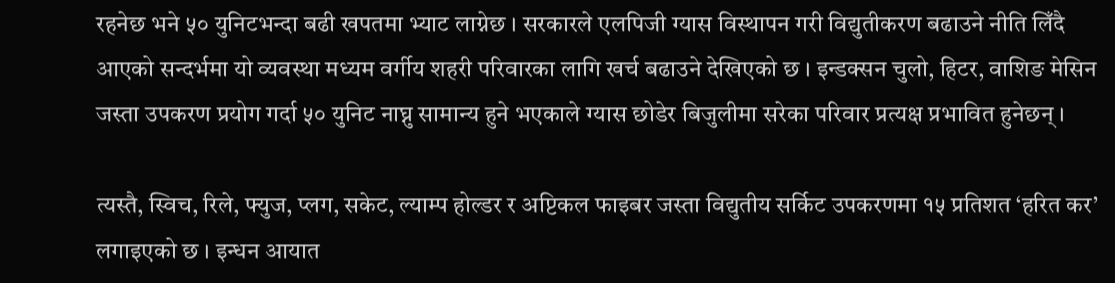रहनेछ भने ५० युनिटभन्दा बढी खपतमा भ्याट लाग्नेछ । सरकारले एलपिजी ग्यास विस्थापन गरी विद्युतीकरण बढाउने नीति लिँदै आएको सन्दर्भमा यो व्यवस्था मध्यम वर्गीय शहरी परिवारका लागि खर्च बढाउने देखिएको छ । इन्डक्सन चुलो, हिटर, वाशिङ मेसिन जस्ता उपकरण प्रयोग गर्दा ५० युनिट नाघ्नु सामान्य हुने भएकाले ग्यास छोडेर बिजुलीमा सरेका परिवार प्रत्यक्ष प्रभावित हुनेछन् ।

त्यस्तै, स्विच, रिले, फ्युज, प्लग, सकेट, ल्याम्प होल्डर र अप्टिकल फाइबर जस्ता विद्युतीय सर्किट उपकरणमा १५ प्रतिशत ‘हरित कर’ लगाइएको छ । इन्धन आयात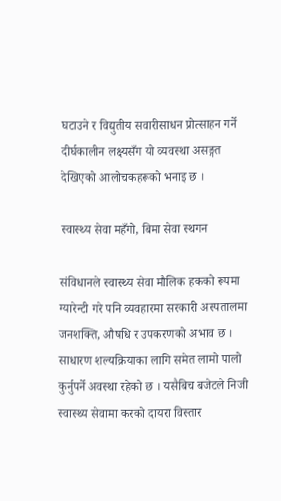घटाउने र विद्युतीय सवारीसाधन प्रोत्साहन गर्ने दीर्घकालीन लक्ष्यसँग यो व्यवस्था असङ्गत देखिएको आलोचकहरूको भनाइ छ ।

स्वास्थ्य सेवा महँगो, बिमा सेवा स्थगन

संविधानले स्वास्थ्य सेवा मौलिक हकको रूपमा ग्यारेन्टी गरे पनि व्यवहारमा सरकारी अस्पतालमा जनशक्ति, औषधि र उपकरणको अभाव छ । साधारण शल्यक्रियाका लागि समेत लामो पालो कुर्नुपर्ने अवस्था रहेको छ । यसैबिच बजेटले निजी स्वास्थ्य सेवामा करको दायरा विस्तार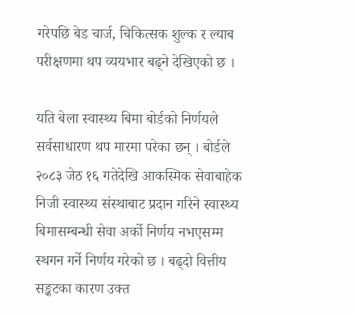गरेपछि बेड चार्ज, चिकित्सक शुल्क र ल्याब परीक्षणमा थप व्ययभार बढ्ने देखिएको छ ।

यति बेला स्वास्थ्य बिमा बोर्डको निर्णयले सर्वसाधारण थप मारमा परेका छन् । बोर्डले २०८३ जेठ १६ गतेदेखि आकस्मिक सेवाबाहेक निजी स्वास्थ्य संस्थाबाट प्रदान गरिने स्वास्थ्य बिमासम्बन्धी सेवा अर्को निर्णय नभएसम्म स्थगन गर्ने निर्णय गरेको छ । बढ्दो वित्तीय सङ्कटका कारण उक्त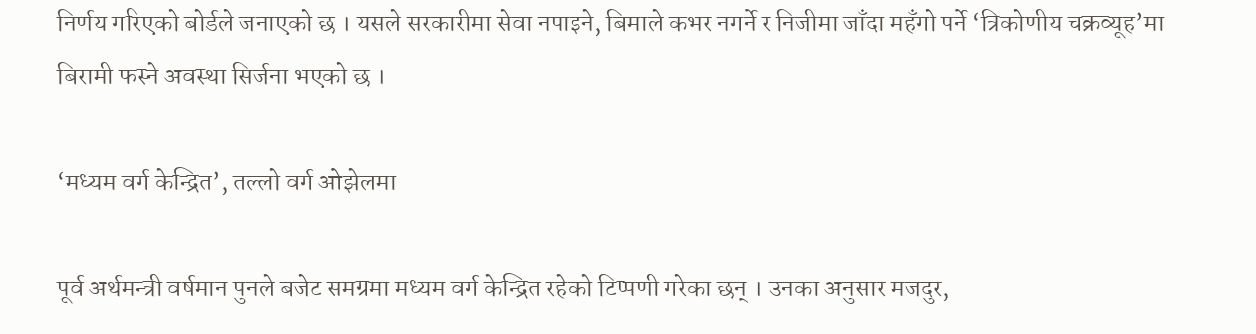निर्णय गरिएको बोर्डले जनाएको छ । यसले सरकारीमा सेवा नपाइने, बिमाले कभर नगर्ने र निजीमा जाँदा महँगो पर्ने ‘त्रिकोणीय चक्रव्यूह’मा बिरामी फस्ने अवस्था सिर्जना भएको छ ।

‘मध्यम वर्ग केन्द्रित’, तल्लो वर्ग ओझेलमा

पूर्व अर्थमन्त्री वर्षमान पुनले बजेट समग्रमा मध्यम वर्ग केन्द्रित रहेको टिप्पणी गरेका छन् । उनका अनुसार मजदुर,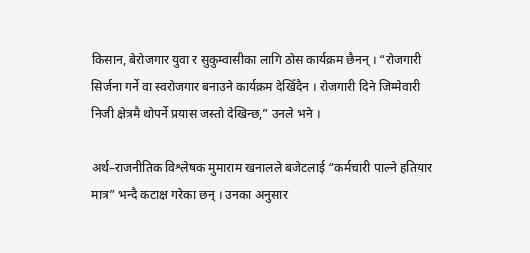किसान, बेरोजगार युवा र सुकुम्वासीका लागि ठोस कार्यक्रम छैनन् । “रोजगारी सिर्जना गर्ने वा स्वरोजगार बनाउने कार्यक्रम देखिँदैन । रोजगारी दिने जिम्मेवारी निजी क्षेत्रमै थोपर्ने प्रयास जस्तो देखिन्छ,” उनले भने ।

अर्थ–राजनीतिक विश्लेषक मुमाराम खनालले बजेटलाई “कर्मचारी पाल्ने हतियार मात्र” भन्दै कटाक्ष गरेका छन् । उनका अनुसार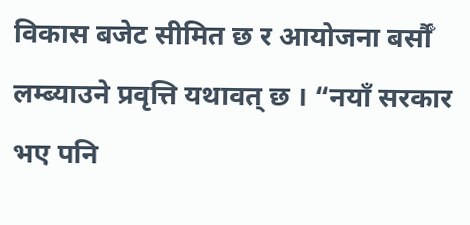विकास बजेट सीमित छ र आयोजना बर्सौँ लम्ब्याउने प्रवृत्ति यथावत् छ । “नयाँ सरकार भए पनि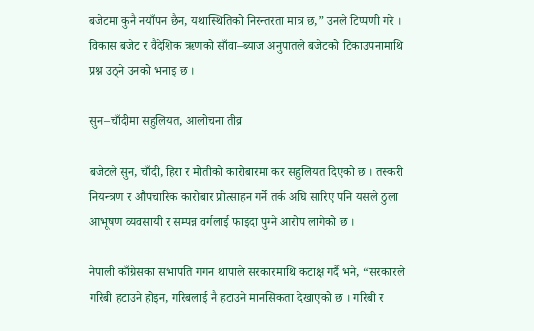बजेटमा कुनै नयाँपन छैन, यथास्थितिको निरन्तरता मात्र छ,” उनले टिप्पणी गरे । विकास बजेट र वैदेशिक ऋणको साँवा–ब्याज अनुपातले बजेटको टिकाउपनामाथि प्रश्न उठ्ने उनको भनाइ छ ।

सुन–चाँदीमा सहुलियत, आलोचना तीव्र

बजेटले सुन, चाँदी, हिरा र मोतीको कारोबारमा कर सहुलियत दिएको छ । तस्करी नियन्त्रण र औपचारिक कारोबार प्रोत्साहन गर्ने तर्क अघि सारिए पनि यसले ठुला आभूषण व्यवसायी र सम्पन्न वर्गलाई फाइदा पुग्ने आरोप लागेको छ ।

नेपाली काँग्रेसका सभापति गगन थापाले सरकारमाथि कटाक्ष गर्दै भने, “सरकारले गरिबी हटाउने होइन, गरिबलाई नै हटाउने मानसिकता देखाएको छ । गरिबी र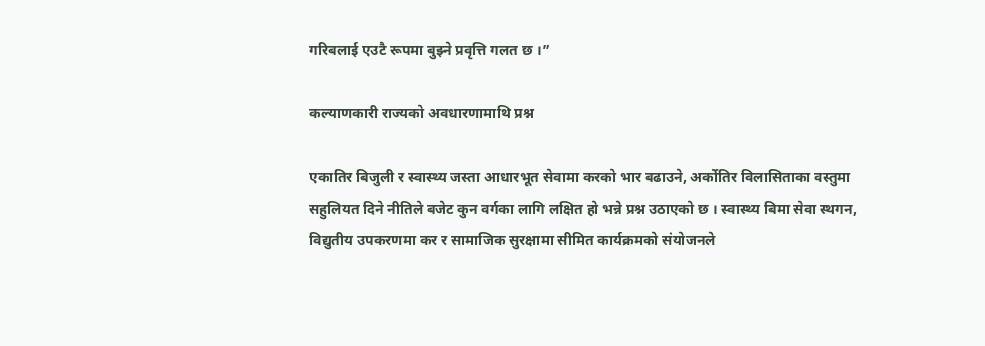गरिबलाई एउटै रूपमा बुझ्ने प्रवृत्ति गलत छ ।”

कल्याणकारी राज्यको अवधारणामाथि प्रश्न

एकातिर बिजुली र स्वास्थ्य जस्ता आधारभूत सेवामा करको भार बढाउने, अर्कोतिर विलासिताका वस्तुमा सहुलियत दिने नीतिले बजेट कुन वर्गका लागि लक्षित हो भन्ने प्रश्न उठाएको छ । स्वास्थ्य बिमा सेवा स्थगन, विद्युतीय उपकरणमा कर र सामाजिक सुरक्षामा सीमित कार्यक्रमको संयोजनले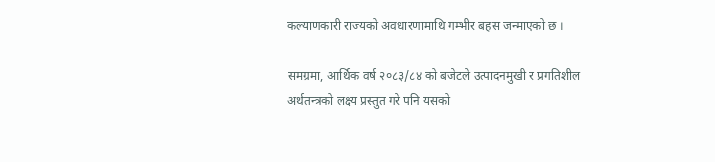कल्याणकारी राज्यको अवधारणामाथि गम्भीर बहस जन्माएको छ ।

समग्रमा, आर्थिक वर्ष २०८३/८४ को बजेटले उत्पादनमुखी र प्रगतिशील अर्थतन्त्रको लक्ष्य प्रस्तुत गरे पनि यसको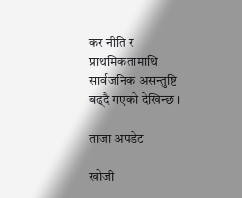कर नीति र प्राथमिकतामाथि सार्वजनिक असन्तुष्टि बढ्दै गएको देखिन्छ ।

ताजा अपडेट

खोजी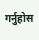गर्नुहोस